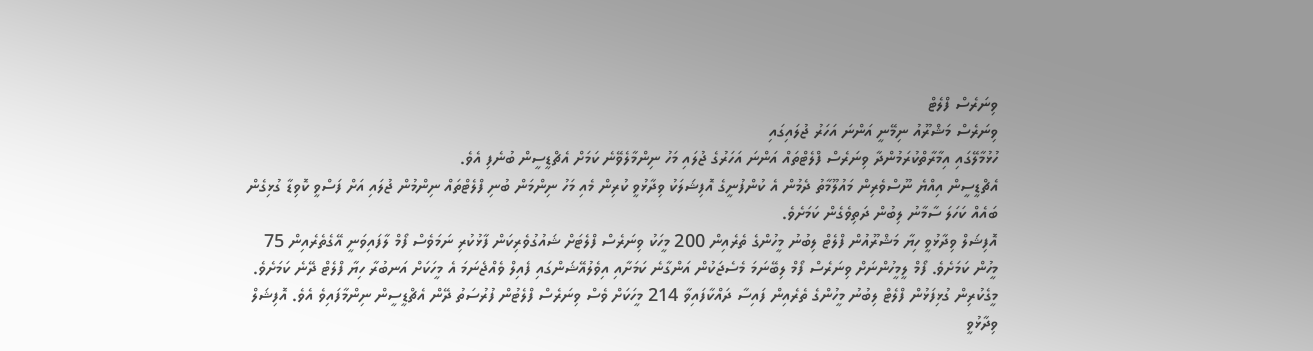ވިނަރެސް ފްލެޓް
ވިނަރެސް މަޝްރޫއު ނިމޭނީ އަންނަ އަހަރު ޖުލައިގައި
ހުޅުމާލޭގައި އިމާރާތްކުރަމުންދާ ވިނަރެސް ފްލެޓްތައް އަންނަ އަހަރުގެ ޖުލައި މަހު ނިންމާލެވޭނެ ކަމަށް އެޗްޑީސީން ބުނެފި އެވެ.
އެޗްޑީސީން އިއްޔެ ނޫސްވެރިން މައުލޫމާތު ދެމުން އެ ކުންފުނީގެ އޮފިޝަލަކު ވިދާޅުވީ ކުރިން މެއި މަހު ނިންމަން ބުނި ފްލެޓްތައް ނިންމުން ޖުލައި އަށް ފަސްވީ ކޮވިޑާ ގުޅިގެން ބައެއް ކަހަލަ ސާމާނު ލިބުން ދަތިވެގެން ކަމަށެވެ.
އޮފިޝަލް ވިދާޅުވީ ހިޔާ މަޝްރޫއުން ފްލެޓް ލިބުނު މީހުންގެ ތެރެއިން 200 މީހަކު ވިނަރެސް ފްލެޓަށް ޝައުގުވެރިކަން ފާޅުކުރި ނަމަވެސް ފޯމް ލާފައިވަނީ އޭގެތެރެއިން 75 މީހުން ކަމަށެވެ. ފޯމް ލީމީހުންނަށް ވިނަރެސް ފޯމް ލިބޭނަމަ މެސެޖަކުން އަންގާނެ ކަމަށާއި އިވެލުއޭޝަންގައި ފެއިލް ވެއްޖެނަމަ އެ މީހަކަށް އަނބުރާ ހިޔާ ފްލެޓް ދޭނެ ކަމަށެވެ.
މީގެކުރިން ގުޅިފަޅުން ފްލެޓް ލިބުނު މީހުންގެ ތެރެއިން ފައިސާ ދައްކާފައިވާ 214 މީހަކަށް ވެސް ވިނަރެސް ފްލެޓުން ފުރުސަތު ދޭން އެޗްޑީސީން ނިންމާފައިވެ އެވެ. އޮފިޝަލް ވިދާޅުވީ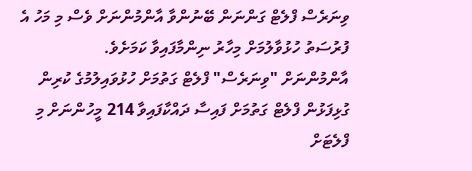ވިނަރެސް ފްލެޓް ގަންނަން ބޭނުންވާ އާންމުންނަށް ވެސް މި މަހު އެ ފުރުސަތު ހުޅުވާލުމަށް މިހާރު ނިންމާފައިވާ ކަމަށެވެ.
އާންމުންނަށް "ވިނަރެސް" ފްލެޓް ގަތުމަށް ހުޅުވައިލުމުގެ ކުރިން ގުޅިފަޅުން ފްލެޓް ގަތުމަށް ފައިސާ ދައްކާފައިވާ 214 މީހުންނަށް މި ފްލެޓަށް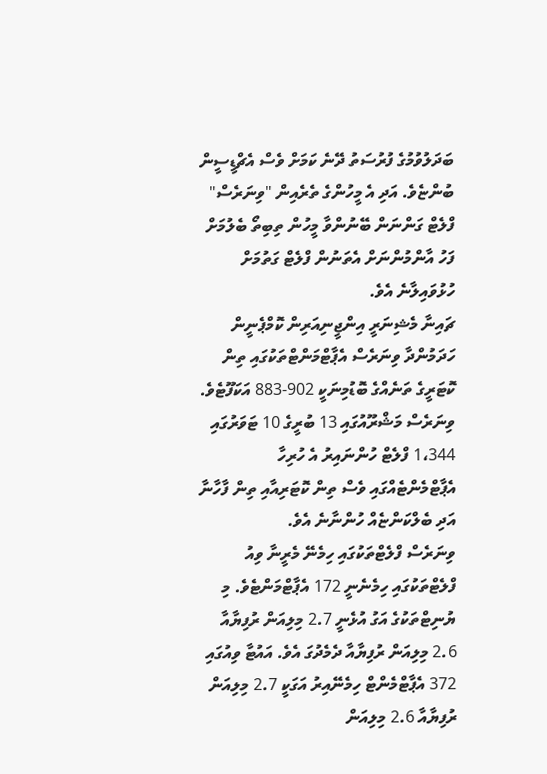ބަދަލުވުމުގެ ފުރުސަތު ދޭނެ ކަމަށް ވެސް އެޗްޑީސީން ބުންޏެވެ. އަދި އެ މީހުންގެ ތެރެއިން "ވިނަރެސް" ފްލެޓް ގަންނަން ބޭނުންވާ މީހުން ތިބިތޯ ބެލުމަށް ފަހު އާންމުންނަށް އެތަނުން ފްލެޓް ގަތުމަށް ހުޅުވައިލާނެ އެވެ.
ޗައިނާ މެޝިނަރީ އިންޖީނިއަރިން ކޮމްޕެނީން ހަދަމުންދާ ވިނަރެސް އެޕާޓްމަންޓްތަކުގައި ތިން ކޮޓަރީގެ ތަނެއްގެ ބޮޑުމިނަކީ 902-883 އަކަފޫޓެވެ. ވިނަރެސް މަޝްރޫއުގައި 13 ބުރީގެ 10 ޓަވަރުގައި 1،344 ފްލެޓް ހުންނައިރު އެ ހުރިހާ އެޕާޓްމެންޓެއްގައި ވެސް ތިން ކޮޓަރިއާއި ތިން ފާހާނާ އަދި ބެލްކަންޏެއް ހުންނާނެ އެވެ.
ވިނަރެސް ފްލެޓްތަކުގައި ހިމެނޭ މެރީނާ ވިއު ފްލެޓްތަކުގައި ހިމެނެނީ 172 އެޕާޓްމަންޓެވެ. މި ޔުނިޓްތަކުގެ އަގު އުޅެނީ 2.7 މިލިއަން ރުފިޔާއާ 2.6 މިލިއަން ރުފިޔާއާ ދެމެދުގަ އެވެ. އައުޓާ ވިއުގައި 372 އެޕާޓްމެންޓް ހިމެނޭއިރު އަގަކީ 2.7 މިލިއަން ރުފިޔާއާ 2.6 މިލިއަން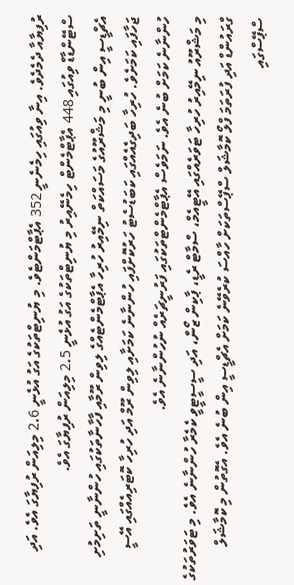ރުފިޔާއާ ދެމެދެވެ. އިނާ ވިއުގައި ހިމެނެނީ 352 އެޕާޓްމަންޓެވެ. މި ޔުނިޓްތަކުގެ އަގު އުޅެނީ 2.6 މިލިއަން ރުފިޔާގަ އެވެ. އަދި ސްޓޭންޑާޑް ވިއުގައި 448 އެޕާޓްމެންޓް ހިމެނޭއިރު މި ޔުނިޓްތަކުގެ އަގު އުޅެނީ 2.5 މިލިއަން ރުފިޔާގަ އެވެ.
އެޗްޑީސީ އިން ބުނީ މި މަޝްރޫއުގެ މަސައްކަތް ނިމޭއިރު ހުރިހާ އެޕާޓްމެންޓެއްގެ ލިވިން ރޫމާއި ފާހާނާތަކުގައި ހުންނާނީ ތަށިމުށި ޖަހާފައި ކަމަށެވެ. ހުރިހާ ބަދިގެއެއްގައި ކަބަޑުސެޓު ހަރުކޮށްފައި ހުންނާނެ ކަމަށާއި ލިވިން ރޫމް އަދި ހުރިހާ ކޮޓަރިއެއްގައި އޭސީ ހުންނާނެ ކަމަށް ބުނެ އެވެ. ނަމަވެސް އެޕާޓްމެންޓްތަކުގައި ފަރުނީޗަރެއް ނުހުންނާނެ އެވެ.
މި މަޝްރޫއު ނިމޭއިރު ހުރިހާ ޓަވަރެއްގައި އޭޓީއެމް، ސްމާޓް ރެޑީ، ޕާކިން ޒޯން، އަދި ސީސީޓީވީ ކެމެރާ ހުންނާނެ އެވެ. މި ޓަވަރުތަކުގެ ގްރައުންޑް އަދި ފުރަތަމަ ފްލޯ ކޮމާޝަލް ސްޕޭސްތަކަށް ހާއްސަ ކުރެވޭނެ ކަމަށް އެޗްޑީސީ އިން ބުނެ އެވެ. އެގޮތުން މި ކޮމާޝަލް ސްޕޭސްގައި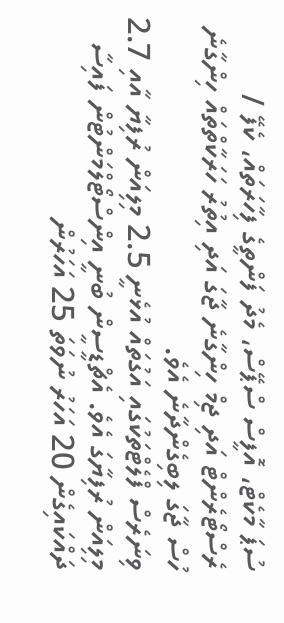ސުޕަ މާކެޓް، އޮފީސް ސްޕޭސް، މެދު ފަންތީގެ ފިހާރަތައް، ކެފޭ / ރެސްޓޯރެންޓް އަދި ޖިމް ހިންގާނެ ޖާގަ އަދި އިތުރު ހަރަކާތްތައް ހިންގާނެ ހުސް ޖާގަ ލިބިގެންދާނެ އެވެ.
ވިނަރެސް ފްލެޓްތަކުގައި އަގުތައް އުޅެނީ 2.5 މިލިއަން ރުފިޔާ އާއި 2.7 މިލިއަން ރުފިޔާގަ އެވެ. އެޗްޑީސީން ބުނީ އިންސްޓޯލްމަންޓުން ފައިސާ ދައްކައިގެން 20 އަހަރު ނުވަތަ 25 އަހަރުން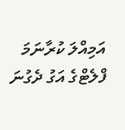އަމިއްލަ ކުރާނަމަ ފްލެޓްގެ އަގު ދެގުނަ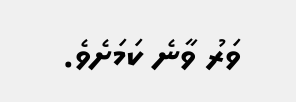ވަރު ވާނެ ކަމަށެވެ.